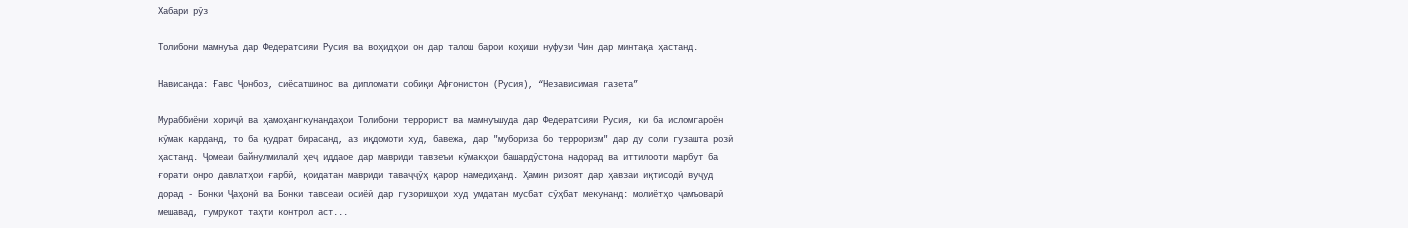Хабари рӯз

Толибони мамнуъа дар Федератсияи Русия ва воҳидҳои он дар талош барои коҳиши нуфузи Чин дар минтақа ҳастанд.

Нависанда: Ғавс Ҷонбоз, сиёсатшинос ва дипломати собиқи Афғонистон (Русия), “Независимая газета”

Мураббиёни хориҷӣ ва ҳамоҳангкунандаҳои Толибони террорист ва мамнуъшуда дар Федератсияи Русия, ки ба исломгароён кӯмак карданд, то ба қудрат бирасанд, аз иқдомоти худ, бавежа, дар "мубориза бо терроризм" дар ду соли гузашта розӣ ҳастанд. Ҷомеаи байнулмилалӣ ҳеҷ иддаое дар мавриди тавзеъи кӯмакҳои башардӯстона надорад ва иттилооти марбут ба ғорати онро давлатҳои ғарбӣ, қоидатан мавриди таваҷҷӯҳ қарор намедиҳанд. Ҳамин ризоят дар ҳавзаи иқтисодӣ вуҷуд дорад - Бонки Ҷаҳонӣ ва Бонки тавсеаи осиёӣ дар гузоришҳои худ умдатан мусбат сӯҳбат мекунанд: молиётҳо ҷамъоварӣ мешавад, гумрукот таҳти контрол аст...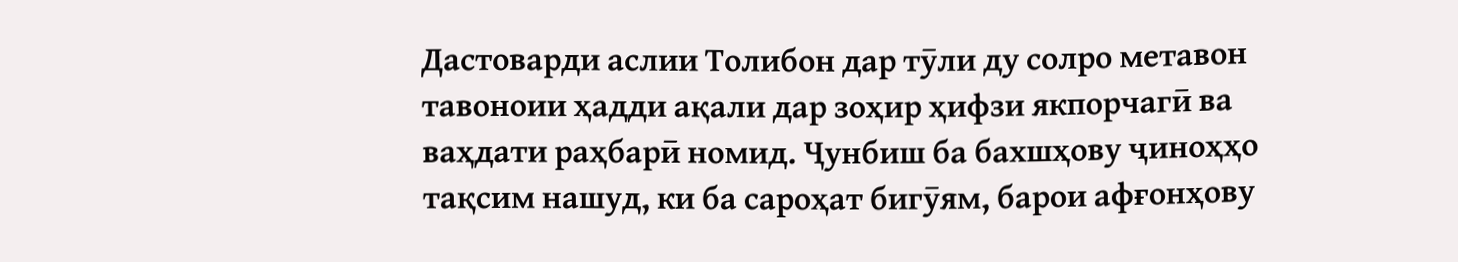Дастоварди аслии Толибон дар тӯли ду солро метавон тавоноии ҳадди ақали дар зоҳир ҳифзи якпорчагӣ ва ваҳдати раҳбарӣ номид. Ҷунбиш ба бахшҳову ҷиноҳҳо тақсим нашуд, ки ба сароҳат бигӯям, барои афғонҳову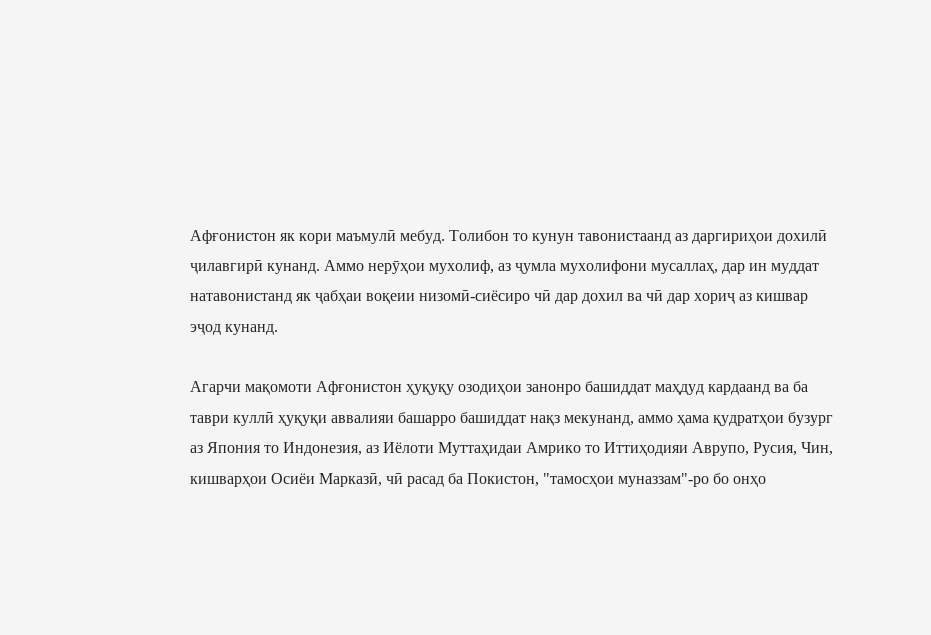Афғонистон як кори маъмулӣ мебуд. Толибон то кунун тавонистаанд аз даргириҳои дохилӣ ҷилавгирӣ кунанд. Аммо нерӯҳои мухолиф, аз ҷумла мухолифони мусаллаҳ, дар ин муддат натавонистанд як ҷабҳаи воқеии низомӣ-сиёсиро чӣ дар дохил ва чӣ дар хориҷ аз кишвар эҷод кунанд.

Агарчи мақомоти Афғонистон ҳуқуқу озодиҳои занонро башиддат маҳдуд кардаанд ва ба таври куллӣ ҳуқуқи аввалияи башарро башиддат нақз мекунанд, аммо ҳама қудратҳои бузург аз Япония то Индонезия, аз Иёлоти Муттаҳидаи Амрико то Иттиҳодияи Аврупо, Русия, Чин, кишварҳои Осиёи Марказӣ, чӣ расад ба Покистон, "тамосҳои муназзам"-ро бо онҳо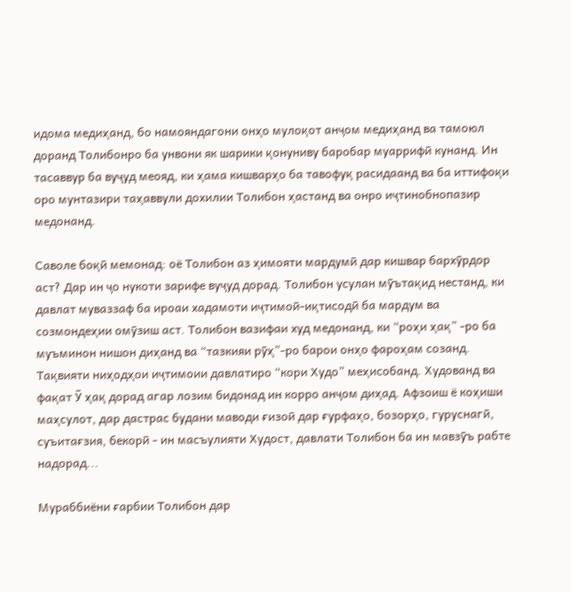идома медиҳанд, бо намояндагони онҳо мулоқот анҷом медиҳанд ва тамоюл доранд Толибонро ба унвони як шарики қонуниву баробар муаррифӣ кунанд. Ин тасаввур ба вуҷуд меояд, ки ҳама кишварҳо ба тавофуқ расидаанд ва ба иттифоқи оро мунтазири таҳаввули дохилии Толибон ҳастанд ва онро иҷтинобнопазир медонанд.

Саволе боқӣ мемонад: оё Толибон аз ҳимояти мардумӣ дар кишвар бархӯрдор аст? Дар ин ҷо нукоти зарифе вуҷуд дорад. Толибон усулан мӯътақид нестанд, ки давлат муваззаф ба ироаи хадамоти иҷтимоӣ-иқтисодӣ ба мардум ва созмондеҳии омӯзиш аст. Толибон вазифаи худ медонанд, ки “роҳи ҳақ” -ро ба муъминон нишон диҳанд ва “тазкияи рӯҳ”-ро барои онҳо фароҳам созанд. Тақвияти ниҳодҳои иҷтимоии давлатиро “кори Худо” меҳисобанд. Худованд ва фақат Ӯ ҳақ дорад агар лозим бидонад ин корро анҷом диҳад. Афзоиш ё коҳиши маҳсулот, дар дастрас будани маводи ғизоӣ дар ғурфаҳо, бозорҳо, гуруснагӣ, суъитағзия, бекорӣ - ин масъулияти Худост, давлати Толибон ба ин мавзӯъ рабте надорад...

Мураббиёни ғарбии Толибон дар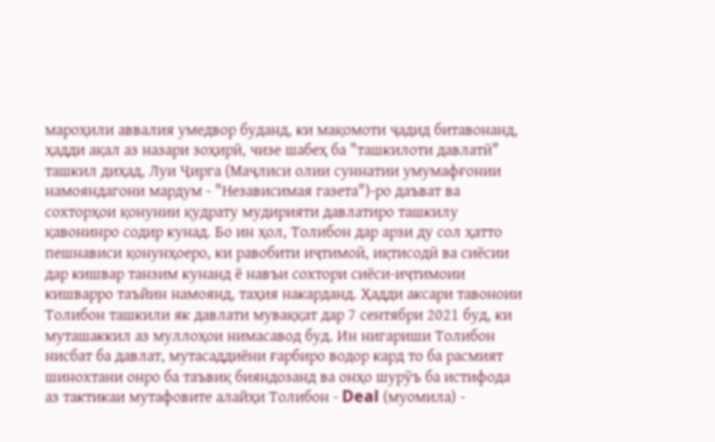мароҳили аввалия умедвор буданд, ки мақомоти ҷадид битавонанд, ҳадди ақал аз назари зоҳирӣ, чизе шабеҳ ба "ташкилоти давлатӣ" ташкил диҳад, Луи Ҷирга (Маҷлиси олии суннатии умумафғонии намояндагони мардум - "Независимая газета")-ро даъват ва сохторҳои қонунии қудрату мудирияти давлатиро ташкилу қавонинро содир кунад. Бо ин ҳол, Толибон дар арзи ду сол ҳатто пешнависи қонунҳоеро, ки равобити иҷтимоӣ, иқтисодӣ ва сиёсии дар кишвар танзим кунанд ё навъи сохтори сиёси-иҷтимоии кишварро таъйин намоянд, таҳия накарданд. Ҳадди аксари тавоноии Толибон ташкили як давлати муваққат дар 7 сентябри 2021 буд, ки муташаккил аз муллоҳои нимасавод буд. Ин нигариши Толибон нисбат ба давлат, мутасаддиёни ғарбиро водор кард то ба расмият шинохтани онро ба таъвиқ бияндозанд ва онҳо шурӯъ ба истифода аз тактикаи мутафовите алайҳи Толибон - Deal (муомила) -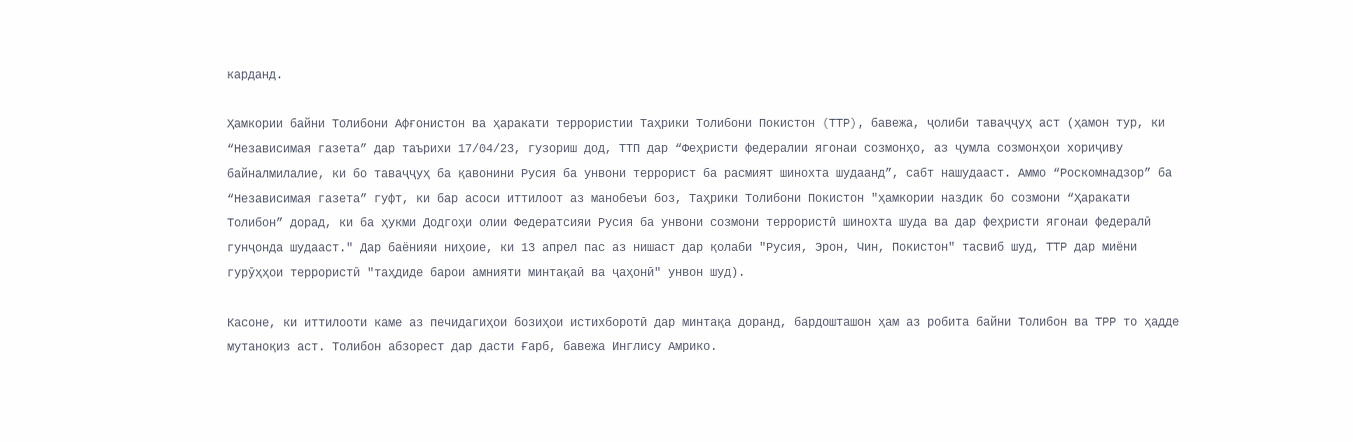карданд.

Ҳамкории байни Толибони Афғонистон ва ҳаракати террористии Таҳрики Толибони Покистон (TTP), бавежа, ҷолиби таваҷҷуҳ аст (ҳамон тур, ки “Независимая газета” дар таърихи 17/04/23, гузориш дод, ТТП дар “Феҳристи федералии ягонаи созмонҳо, аз ҷумла созмонҳои хориҷиву байналмилалие, ки бо таваҷҷуҳ ба қавонини Русия ба унвони террорист ба расмият шинохта шудаанд”, сабт нашудааст. Аммо “Роскомнадзор” ба “Независимая газета” гуфт, ки бар асоси иттилоот аз манобеъи боз, Таҳрики Толибони Покистон "ҳамкории наздик бо созмони “Ҳаракати Толибон” дорад, ки ба ҳукми Додгоҳи олии Федератсияи Русия ба унвони созмони террористӣ шинохта шуда ва дар феҳристи ягонаи федералӣ гунҷонда шудааст." Дар баёнияи ниҳоие, ки 13 апрел пас аз нишаст дар қолаби "Русия, Эрон, Чин, Покистон" тасвиб шуд, TTP дар миёни гурӯҳҳои террористӣ "таҳдиде барои амнияти минтақаӣ ва ҷаҳонӣ" унвон шуд).

Касоне, ки иттилооти каме аз печидагиҳои бозиҳои истихборотӣ дар минтақа доранд, бардошташон ҳам аз робита байни Толибон ва TPP то ҳадде мутаноқиз аст. Толибон абзорест дар дасти Ғарб, бавежа Инглису Амрико.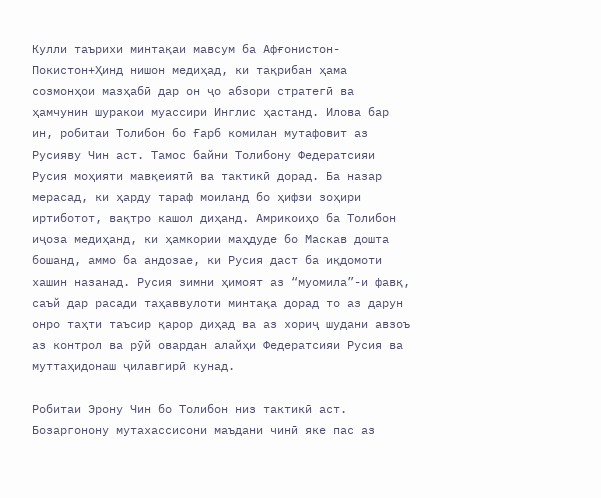Кулли таърихи минтақаи мавсум ба Афғонистон-Покистон+Ҳинд нишон медиҳад, ки тақрибан ҳама созмонҳои мазҳабӣ дар он ҷо абзори стратегӣ ва ҳамчунин шуракои муассири Инглис ҳастанд. Илова бар ин, робитаи Толибон бо Ғарб комилан мутафовит аз Русияву Чин аст. Тамос байни Толибону Федератсияи Русия моҳияти мавқеиятӣ ва тактикӣ дорад. Ба назар мерасад, ки ҳарду тараф моиланд бо ҳифзи зоҳири иртиботот, вақтро кашол диҳанд. Амрикоиҳо ба Толибон иҷоза медиҳанд, ки ҳамкории маҳдуде бо Маскав дошта бошанд, аммо ба андозае, ки Русия даст ба иқдомоти хашин назанад. Русия зимни ҳимоят аз “муомила”-и фавқ, саъй дар расади таҳаввулоти минтақа дорад то аз дарун онро таҳти таъсир қарор диҳад ва аз хориҷ шудани авзоъ аз контрол ва рӯй овардан алайҳи Федератсияи Русия ва муттаҳидонаш ҷилавгирӣ кунад.

Робитаи Эрону Чин бо Толибон низ тактикӣ аст. Бозаргонону мутахассисони маъдани чинӣ яке пас аз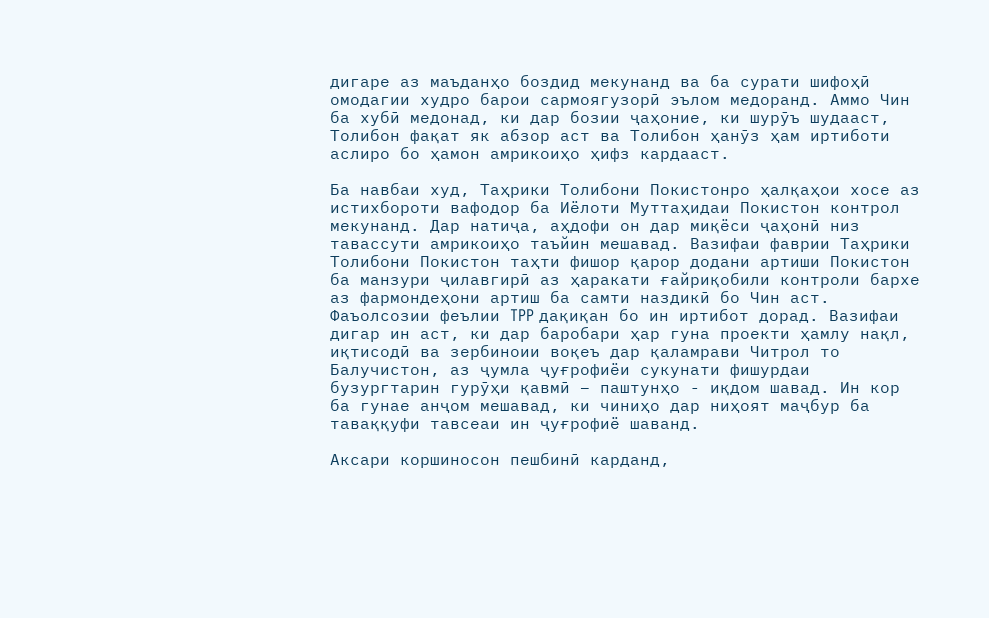дигаре аз маъданҳо боздид мекунанд ва ба сурати шифоҳӣ омодагии худро барои сармоягузорӣ эълом медоранд. Аммо Чин ба хубӣ медонад, ки дар бозии ҷаҳоние, ки шурӯъ шудааст, Толибон фақат як абзор аст ва Толибон ҳанӯз ҳам иртиботи аслиро бо ҳамон амрикоиҳо ҳифз кардааст.

Ба навбаи худ, Таҳрики Толибони Покистонро ҳалқаҳои хосе аз истихбороти вафодор ба Иёлоти Муттаҳидаи Покистон контрол мекунанд. Дар натиҷа, аҳдофи он дар миқёси ҷаҳонӣ низ тавассути амрикоиҳо таъйин мешавад. Вазифаи фаврии Таҳрики Толибони Покистон таҳти фишор қарор додани артиши Покистон ба манзури ҷилавгирӣ аз ҳаракати ғайриқобили контроли бархе аз фармондеҳони артиш ба самти наздикӣ бо Чин аст. Фаъолсозии феълии TPP дақиқан бо ин иртибот дорад. Вазифаи дигар ин аст, ки дар баробари ҳар гуна проекти ҳамлу нақл, иқтисодӣ ва зербиноии воқеъ дар қаламрави Читрол то Балучистон, аз ҷумла ҷуғрофиёи сукунати фишурдаи бузургтарин гурӯҳи қавмӣ – паштунҳо - иқдом шавад. Ин кор ба гунае анҷом мешавад, ки чиниҳо дар ниҳоят маҷбур ба таваққуфи тавсеаи ин ҷуғрофиё шаванд.

Аксари коршиносон пешбинӣ карданд,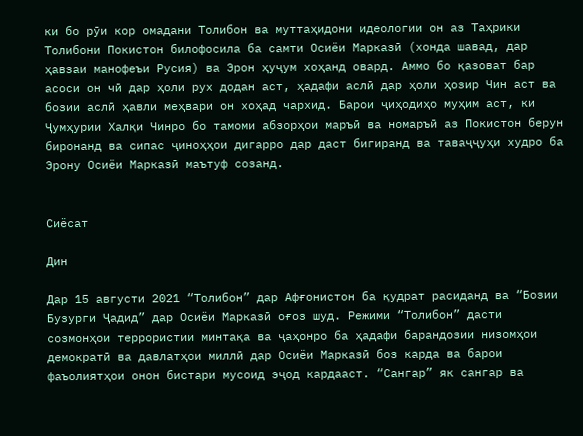ки бо рӯи кор омадани Толибон ва муттаҳидони идеологии он аз Таҳрики Толибони Покистон билофосила ба самти Осиёи Марказӣ (хонда шавад, дар ҳавзаи манофеъи Русия) ва Эрон ҳуҷум хоҳанд овард. Аммо бо қазоват бар асоси он чӣ дар ҳоли рух додан аст, ҳадафи аслӣ дар ҳоли ҳозир Чин аст ва бозии аслӣ ҳавли меҳвари он хоҳад чархид. Барои ҷиҳодиҳо муҳим аст, ки Ҷумҳурии Халқи Чинро бо тамоми абзорҳои маръӣ ва номаръӣ аз Покистон берун биронанд ва сипас ҷиноҳҳои дигарро дар даст бигиранд ва таваҷҷуҳи худро ба Эрону Осиёи Марказӣ маътуф созанд.


Сиёсат

Дин

Дар 15 августи 2021 “Толибон” дар Афғонистон ба қудрат расиданд ва “Бозии Бузурги Ҷадид” дар Осиёи Марказӣ оғоз шуд. Режими “Толибон” дасти созмонҳои террористии минтақа ва ҷаҳонро ба ҳадафи барандозии низомҳои демократӣ ва давлатҳои миллӣ дар Осиёи Марказӣ боз карда ва барои фаъолиятҳои онон бистари мусоид эҷод кардааст. “Сангар” як сангар ва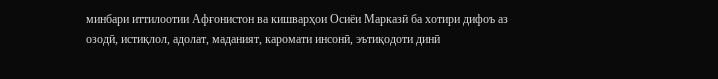минбари иттилоотии Афғонистон ва кишварҳои Осиёи Марказӣ ба хотири дифоъ аз озодӣ, истиқлол, адолат, маданият, каромати инсонӣ, эътиқодоти динӣ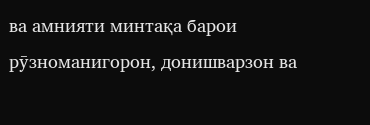ва амнияти минтақа барои рӯзноманигорон, донишварзон ва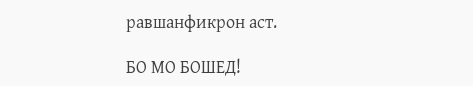равшанфикрон аст.

БО МО БОШЕД!